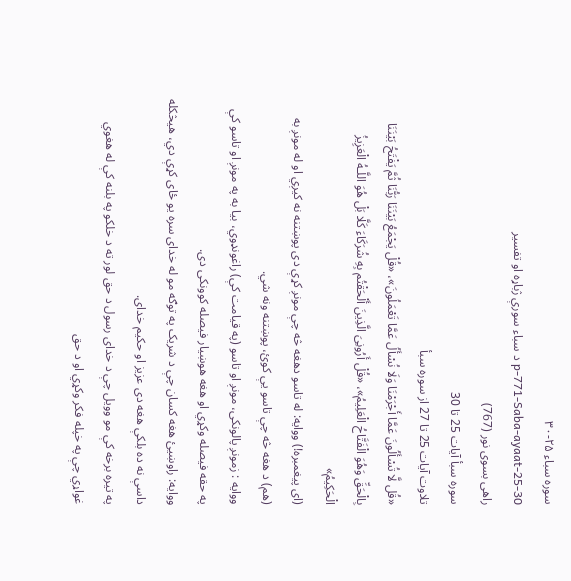سوره سباء ۲۵-۳۰
p-771-Saba-ayaat-25-30 د سباء سورې ژباړه او تفسیر
راهی بسوی نور (767)
سوره سبأ آیات 25 تا 30
تلاوت آیات 25 تا 27 از سوره سبأ
«قُل لَّا تُسْأَلُونَ عَمَّا أَجْرَمْنَا وَلَا نُسْأَلُ عَمَّا تَعْمَلُونَ»، «قُلْ یَجْمَعُ بَیْنَنَا رَبُّنَا ثُمَّ یَفْتَحُ بَیْنَنَا بِالْحَقِّ وَهُوَ الْفَتَّاحُ الْعَلِیمُ»، «قُلْ أَرُونِیَ الَّذِینَ أَلْحَقْتُم بِهِ شُرَکَاءَ کَلَّا بَلْ هُوَ اللَّـهُ الْعَزِیزُ الْحَکِیمُ»
(ای پیغمبره!) ووایه: له تاسو دهغه څه چې مونږ کړې دی پوښتنه نه کیږي او له مونږ به (هم) د هغه څه چې تاسو یې کوئ، پوښتنه ونه شي.
ووایه : زمونږ پالونکی، مونږ او تاسو (په قیامت کې) راغونډوي، بیا به په مونږ او تاسو کې په حقه فیصله وکړي او هغه هوښیار فیصله کوونکی دی.
ووایه: راوښیئ هغه کسان چې د شریک په توګه مو له خدای سره یو ځای کړې دي، هیڅکله داسې نه ده بلکې هغه دی عزیز او حکیم خدای.
په تیره برخه کې مو وویل چې د خدای رسول د حق لور ته د خلکو په بلنه کې له هغوي غواړي چې په خپله فکر وکړي او د حق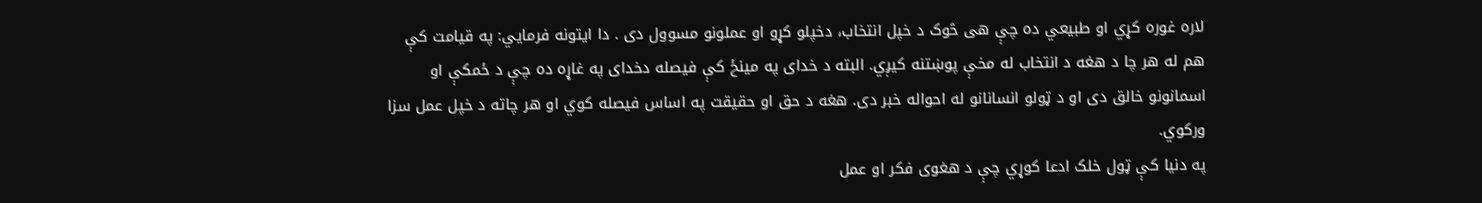لاره غوره کړي او طبیعي ده چې هی څوک د خپل انتخاب، دخپلو کړو او عملونو مسوول دی . دا ایتونه فرمایي: په قیامت کې هم له هر چا د هغه د انتخاب له مخې پوښتنه کیږي. البته د خدای په مینځ کې فیصله دخدای په غاړه ده چې د ځمکې او اسمانونو خالق دی او د ټولو انسانانو له احواله خبر دی. هغه د حق او حقیقت په اساس فیصله کوي او هر چاته د خپل عمل سزا ورکوي.
په دنیا کې ټول خلک ادعا کوړي چې د هغوی فکر او عمل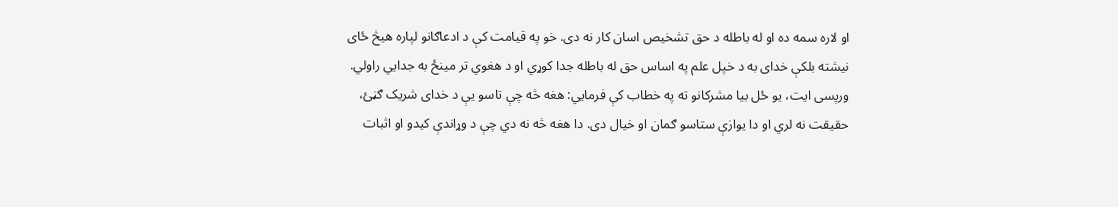او لاره سمه ده او له باطله د حق تشخیص اسان کار نه دی. خو په قیامت کې د ادعاګانو لپاره هیڅ ځای نیشته بلکې خدای به د خپل علم په اساس حق له باطله جدا کوړي او د هغوي تر مینځ به جدایي راولي.
ورپسی ایت، یو ځل بیا مشرکانو ته په خطاب کې فرمایي: هغه څه چې تاسو یې د خدای شریک ګڼئ، حقیقت نه لري او دا یوازې ستاسو ګمان او خیال دی. دا هغه څه نه دي چې د وړاندې کیدو او اثبات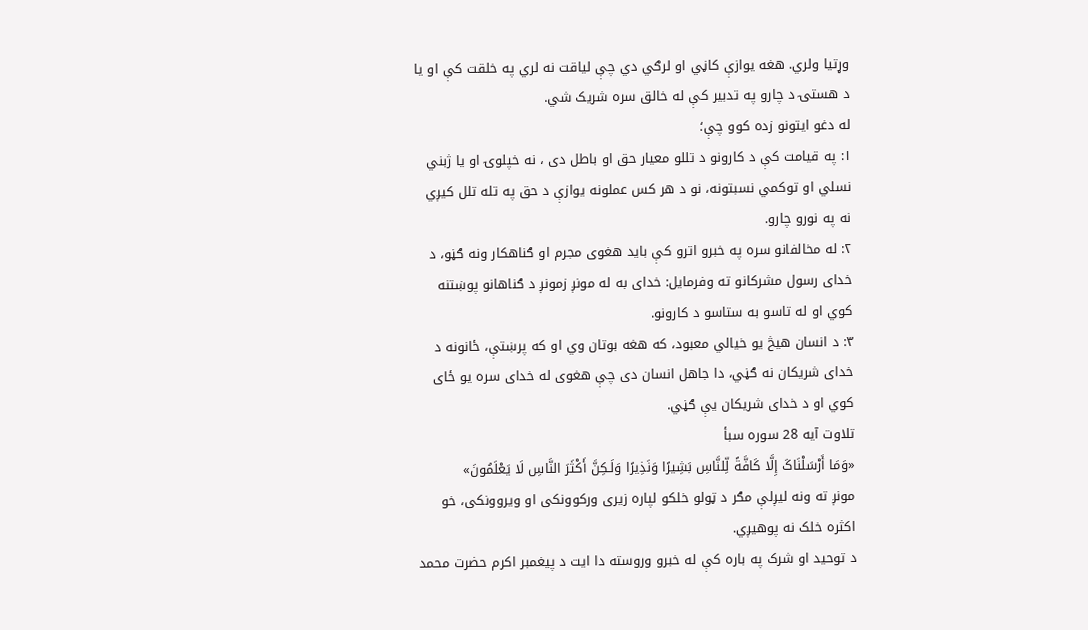وړتیا ولري. هغه یوازې کاڼي او لرګي دي چې لیاقت نه لري په خلقت کې او یا د هستۍ د چارو په تدبیر کې له خالق سره شریک شي.
له دغو ایتونو زده کوو چې؛
۱: په قیامت کې د کارونو د تللو معیار حق او باطل دی ، نه خپلوۍ او یا ژبني نسلي او توکمي نسبتونه، نو د هر کس عملونه یوازې د حق په تله تلل کیږي نه په نورو چارو.
۲: له مخالفانو سره په خبرو اترو کې باید هغوی مجرم او ګناهکار ونه ګڼو، د خدای رسول مشرکانو ته وفرمایل: خدای به له مونږ زمونږ د ګناهانو پوښتنه کوي او له تاسو به ستاسو د کارونو.
۳: د انسان هیڅ یو خیالي معبود، که هغه بوتان وي او که پرښتې، ځانونه د خدای شریکان نه ګڼي، دا جاهل انسان دی چې هغوی له خدای سره یو ځای کوي او د خدای شریکان یې ګڼي.
تلاوت آیه 28 سوره سبأ
«وَمَا أَرْسَلْنَاکَ إِلَّا کَافَّةً لِّلنَّاسِ بَشِیرًا وَنَذِیرًا وَلَـکِنَّ أَکْثَرَ النَّاسِ لَا یَعْلَمُونَ»
مونږ ته ونه لیږلې مګر د ټولو خلکو لپاره زیری ورکوونکی او ویروونکی، خو اکثره خلک نه پوهیږي.
د توحید او شرک په باره کې له خبرو وروسته دا ایت د پیغمبر اکرم حضرت محمد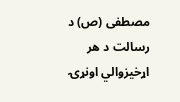مصطفی (ص) د رسالت د هر اړخیزوالي اونړۍ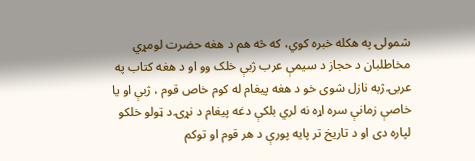شمولۍ په هکله خبره کوي، که څه هم د هغه حضرت لومړي مخاطلبان د حجاز د سیمې عرب ژبې خلک وو او د هغه کتاب په عربۍ ژبه نازل شوی خو د هغه پیغام له کوم خاص قوم ، ژبې او یا خاصې زمانې سره اړه نه لري بلکې دغه پیغام د نړۍ د ټولو خلکو لپاره دی او د تاریخ تر پایه پورې د هر قوم او توکم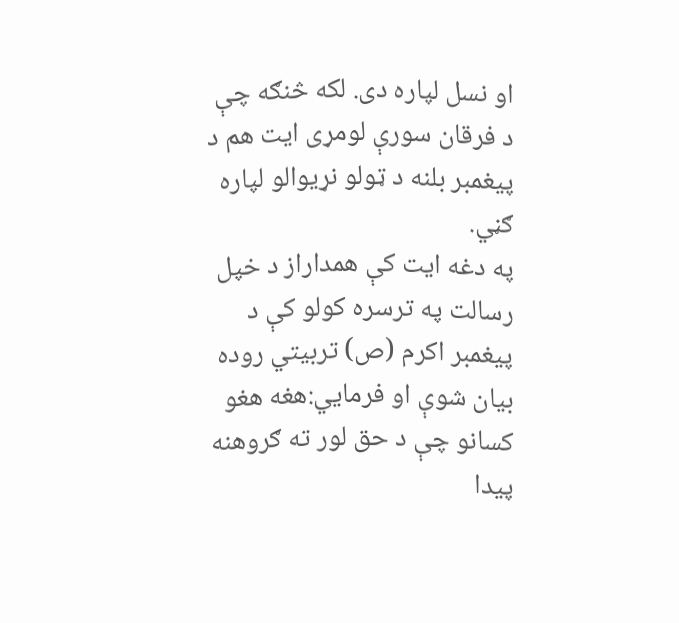او نسل لپاره دی. لکه څنګه چې د فرقان سورې لومړی ایت هم د پيغمبر بلنه د ټولو نړیوالو لپاره ګڼي.
په دغه ایت کې همداراز د خپل رسالت په ترسره کولو کې د پیغمبر اکرم (ص) تربیتي روده بیان شوې او فرمايي:هغه هغو کسانو چې د حق لور ته ګروهنه پيدا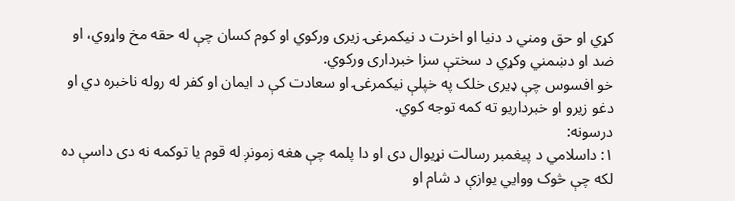کړي او حق ومني د دنیا او اخرت د نیکمرغۍ زیری ورکوي او کوم کسان چې له حقه مخ واړوي، او ضد او دښمني وکړي د سختې سزا خبرداری ورکوي.
خو افسوس چې ډیری خلک په خپلې نیکمرغۍ او سعادت کې د ایمان او کفر له روله ناخبره دي او دغو زیرو او خبرداریو ته کمه توجه کوي.
درسونه:
۱: داسلامي د پیغمبر رسالت نړیوال دی او دا پلمه چې هغه زمونږ له قوم یا توکمه نه دی داسې ده لکه چې څوک ووایي یوازې د شام او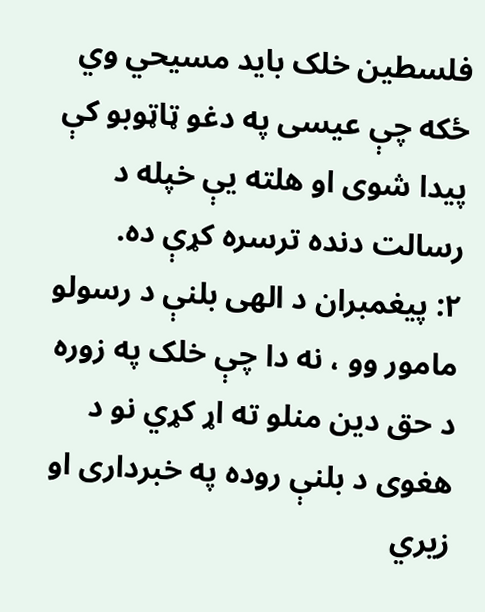فلسطین خلک باید مسیحي وي ځکه چې عیسی په دغو ټاټوبو کې پیدا شوی او هلته یې خپله د رسالت دنده ترسره کړې ده.
۲: پيغمبران د الهی بلنې د رسولو مامور وو ، نه دا چې خلک په زوره د حق دین منلو ته اړ کړي نو د هغوی د بلنې روده په خبرداری او زیري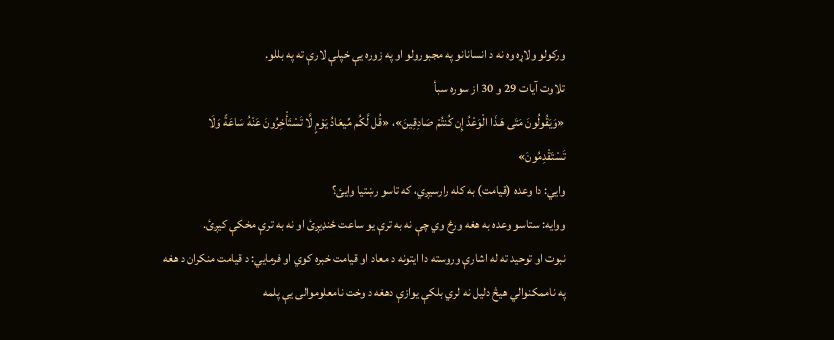ورکولو ولاړه وه نه د انسانانو په مجبورولو او په زوره یې خپلې لارې ته په بللو.
تلاوت آیات 29 و 30 از سوره سبأ
«وَیَقُولُونَ مَتَى هَـذَا الْوَعْدُ إِن کُنتُمْ صَادِقِینَ»، «قُل لَّکُم مِّیعَادُ یَوْمٍ لَّا تَسْتَأْخِرُونَ عَنْهُ سَاعَةً وَلَا تَسْتَقْدِمُونَ»
وایي: دا وعده (قیامت) به کله رارسیږي، که تاسو رښتیا وایئ؟
ووایه: ستاسو وعده به هغه ورځ وي چې نه به ترې یو ساعت ځنډیږئ او نه به ترې مخکې کیږئ.
نبوت او توحید ته له اشارې وروسته دا ایتونه د معاد او قیامت خبره کوي او فرمایي: د قیامت منکران د هغه په ناممکنوالي هیڅ دلیل نه لري بلکې یوازې دهغه د وخت نامعلوموالی یې پلمه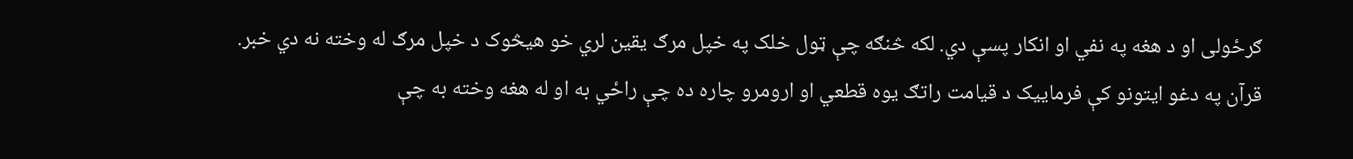ګرځولی او د هغه په نفي او انکار پسې دي. لکه څنګه چې ټول خلک په خپل مرګ یقین لري خو هیڅوک د خپل مرګ له وخته نه دي خبر.
قرآن په دغو ایتونو کې فرمایيک د قیامت راتګ یوه قطعي او ارومرو چاره ده چې راځي به او له هغه وخته به چې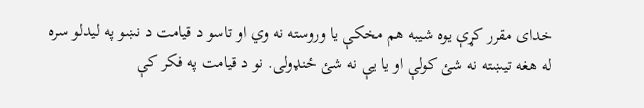خدای مقرر کړې یوه شیبه هم مخکې یا وروسته نه وي او تاسو د قیامت د نښو په لیدلو سره له هغه تیښته نه شئ کولې او یا یې نه شئ ځنډولی. نو د قیامت په فکر کې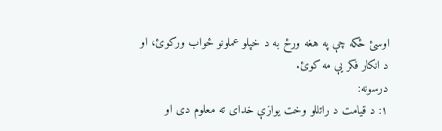اوسئ ځکه چې په هغه ورځ به د خپلو عملونو ځواب ورکوئ، او د انکار فکر یې مه کوئ.
درسونه:
۱: د قیامت د راتللو وخت یوازې خدای ته معلوم دی او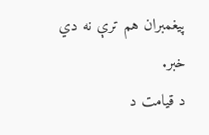پيغمبران هم ترې نه دي خبر.
د قیامت د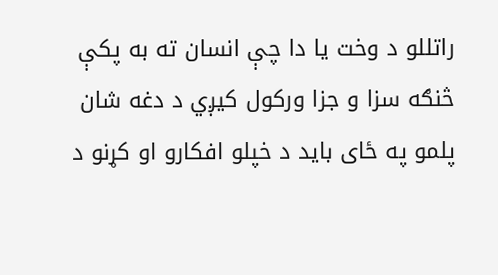راتللو د وخت یا دا چې انسان ته به پکې څنګه سزا و جزا ورکول کیږي د دغه شان پلمو په ځای باید د خپلو افکارو او کړنو د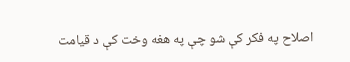اصلاح په فکر کې شو چې په هغه وخت کې د قیامت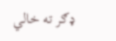ډګر ته خالي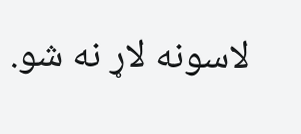لاسونه لاړ نه شو.